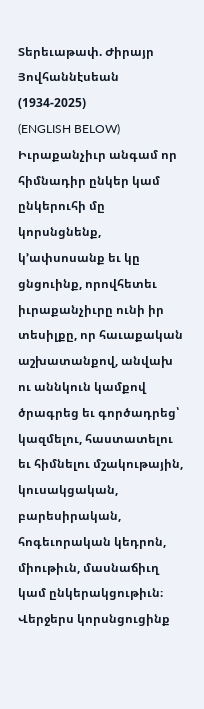Տերեւաթափ. Ժիրայր Յովհաննէսեան (1934-2025)
(ENGLISH BELOW)
Իւրաքանչիւր անգամ որ հիմնադիր ընկեր կամ ընկերուհի մը կորսնցնենք, կ’ափսոսանք եւ կը ցնցուինք, որովհետեւ իւրաքանչիւրը ունի իր տեսիլքը, որ հաւաքական աշխատանքով, անվախ ու աննկուն կամքով ծրագրեց եւ գործադրեց՝ կազմելու, հաստատելու եւ հիմնելու մշակութային, կուսակցական, բարեսիրական, հոգեւորական կեդրոն, միութիւն, մասնաճիւղ կամ ընկերակցութիւն։ Վերջերս կորսնցուցինք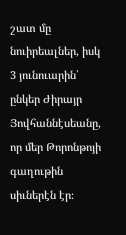շատ մը նուիրեալներ, իսկ 3 յունուարին՝ ընկեր Ժիրայր Յովհաննէսեանը, որ մեր Թորոնթոյի գաղութին սիւներէն էր։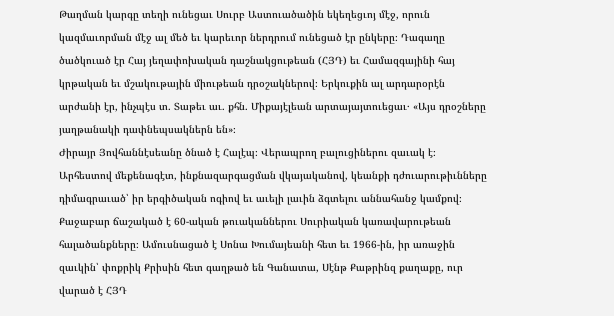Թաղման կարգը տեղի ունեցաւ Սուրբ Աստուածածին եկեղեցւոյ մէջ, որուն կազմաւորման մէջ ալ մեծ եւ կարեւոր ներդրում ունեցած էր ընկերը։ Դագաղը ծածկուած էր Հայ յեղափոխական դաշնակցութեան (ՀՅԴ) եւ Համազգայինի հայ կրթական եւ մշակութային միութեան դրօշակներով։ Երկուքին ալ արդարօրէն արժանի էր, ինչպէս տ. Տաթեւ աւ. քհն. Միքայէլեան արտայայտուեցաւ․ «Այս դրօշները յաղթանակի դափնեպսակներն են»։
Ժիրայր Յովհաննէսեանը ծնած է Հալէպ։ Վերապրող բալուցիներու զաւակ է։ Արհեստով մեքենագէտ, ինքնազարգացման վկայականով, կեանքի դժուարութիւնները դիմագրաւած՝ իր երգիծական ոգիով եւ աւելի լաւին ձգտելու աննահանջ կամքով։ Քաջաբար ճաշակած է 60-ական թուականներու Սուրիական կառավարութեան հալածանքները։ Ամուսնացած է Սոնա Խումայեանի հետ եւ 1966-ին, իր առաջին զաւկին՝ փոքրիկ Քրիսին հետ գաղթած են Գանատա, Սէնթ Քաթրինզ քաղաքը, ուր վարած է ՀՅԴ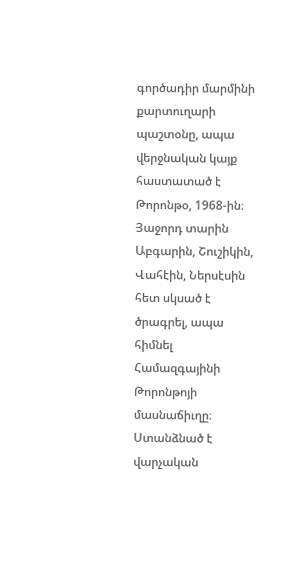գործադիր մարմինի քարտուղարի պաշտօնը, ապա վերջնական կայք հաստատած է Թորոնթօ, 1968-ին։ Յաջորդ տարին Աբգարին, Շուշիկին, Վահէին, Ներսէսին հետ սկսած է ծրագրել, ապա հիմնել Համազգայինի Թորոնթոյի մասնաճիւղը։ Ստանձնած է վարչական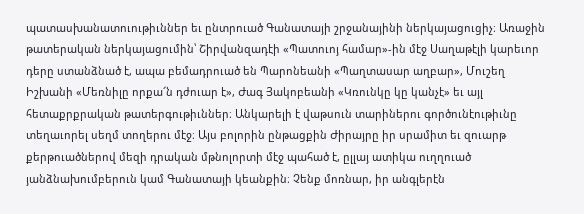պատասխանատուութիւններ եւ ընտրուած Գանատայի շրջանայինի ներկայացուցիչ։ Առաջին թատերական ներկայացումին՝ Շիրվանզադէի «Պատուոյ համար»-ին մէջ Սաղաթէլի կարեւոր դերը ստանձնած է, ապա բեմադրուած են Պարոնեանի «Պաղտասար աղբար», Մուշեղ Իշխանի «Մեռնիլը որքա՜ն դժուար է», Ժագ Յակոբեանի «Կռունկը կը կանչէ» եւ այլ հետաքրքրական թատերգութիւններ։ Անկարելի է վաթսուն տարիներու գործունէութիւնը տեղաւորել սեղմ տողերու մէջ։ Այս բոլորին ընթացքին Ժիրայրը իր սրամիտ եւ զուարթ քերթուածներով մեզի դրական մթնոլորտի մէջ պահած է, ըլլայ ատիկա ուղղուած յանձնախումբերուն կամ Գանատայի կեանքին։ Չենք մոռնար, իր անգլերէն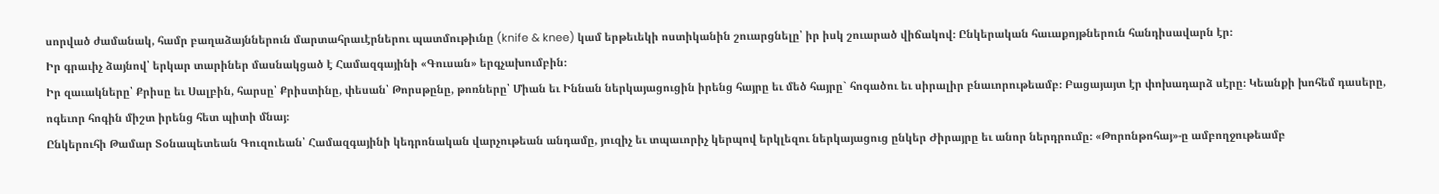սորված ժամանակ, համր բաղաձայններուն մարտահրաւէրներու պատմութիւնը (knife & knee) կամ երթեւեկի ոստիկանին շուարցնելը՝ իր իսկ շուարած վիճակով։ Ընկերական հաւաքոյթներուն հանդիսավարն էր։
Իր գրաւիչ ձայնով՝ երկար տարիներ մասնակցած է Համազգայինի «Գուսան» երգչախումբին։
Իր զաւակները՝ Քրիսը եւ Սալբին, հարսը՝ Քրիստինը, փեսան՝ Թորսթընը, թոռները՝ Միան եւ Իննան ներկայացուցին իրենց հայրը եւ մեծ հայրը` հոգածու եւ սիրալիր բնաւորութեամբ։ Բացայայտ էր փոխադարձ սէրը։ Կեանքի խոհեմ դասերը, ոգեւոր հոգին միշտ իրենց հետ պիտի մնայ։
Ընկերուհի Թամար Տօնապետեան Գուզուեան՝ Համազգայինի կեդրոնական վարչութեան անդամը, յուզիչ եւ տպաւորիչ կերպով երկլեզու ներկայացուց ընկեր Ժիրայրը եւ անոր ներդրումը։ «Թորոնթոհայ»-ը ամբողջութեամբ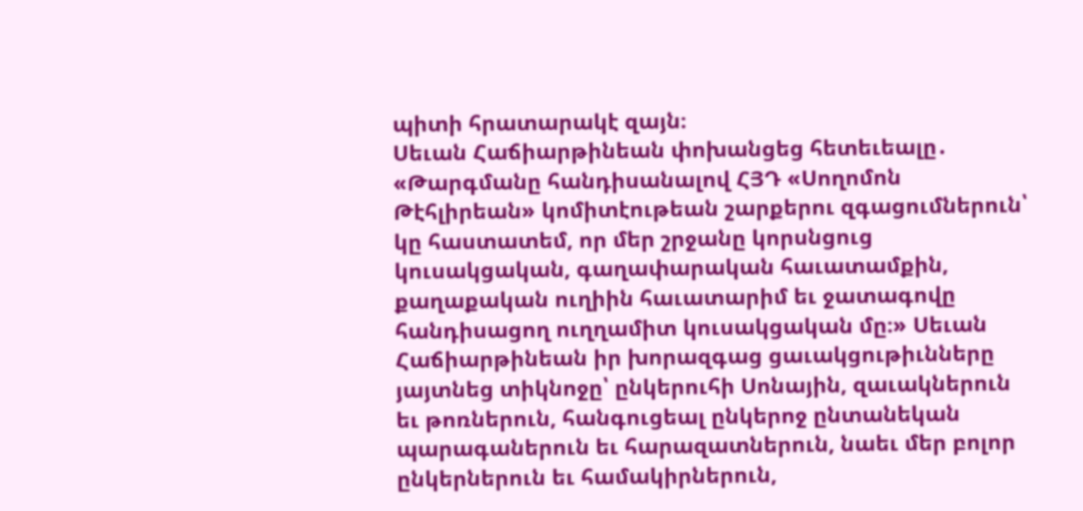պիտի հրատարակէ զայն։
Սեւան Հաճիարթինեան փոխանցեց հետեւեալը․ «Թարգմանը հանդիսանալով ՀՅԴ «Սողոմոն Թէհլիրեան» կոմիտէութեան շարքերու զգացումներուն՝ կը հաստատեմ, որ մեր շրջանը կորսնցուց կուսակցական, գաղափարական հաւատամքին, քաղաքական ուղիին հաւատարիմ եւ ջատագովը հանդիսացող ուղղամիտ կուսակցական մը։» Սեւան Հաճիարթինեան իր խորազգաց ցաւակցութիւնները յայտնեց տիկնոջը՝ ընկերուհի Սոնային, զաւակներուն եւ թոռներուն, հանգուցեալ ընկերոջ ընտանեկան պարագաներուն եւ հարազատներուն, նաեւ մեր բոլոր ընկերներուն եւ համակիրներուն,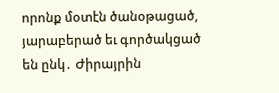որոնք մօտէն ծանօթացած, յարաբերած եւ գործակցած են ընկ․ Ժիրայրին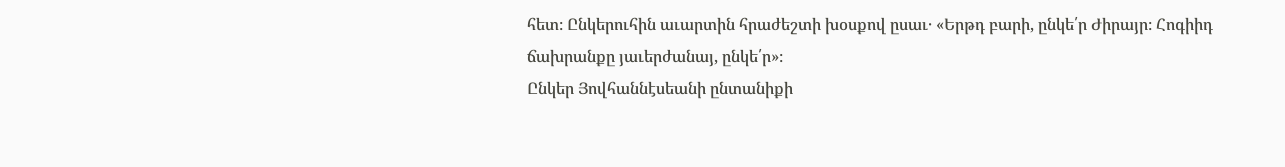հետ։ Ընկերուհին աւարտին հրաժեշտի խօսքով ըսաւ․ «Երթդ բարի, ընկե՛ր Ժիրայր։ Հոգիիդ ճախրանքը յաւերժանայ, ընկե՛ր»։
Ընկեր Յովհաննէսեանի ընտանիքի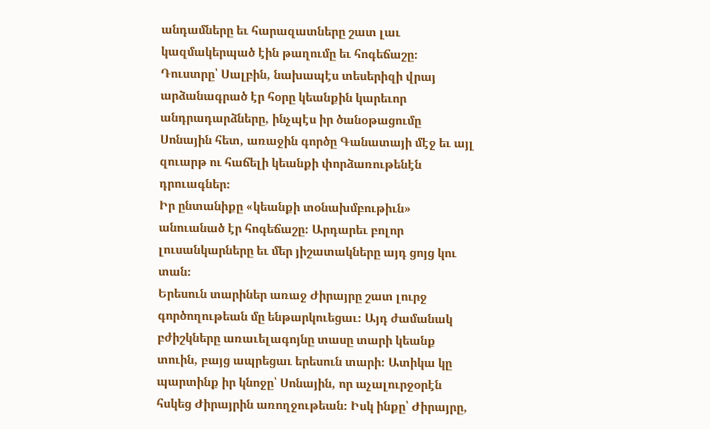անդամները եւ հարազատները շատ լաւ կազմակերպած էին թաղումը եւ հոգեճաշը։ Դուստրը՝ Սալբին, նախապէս տեսերիզի վրայ արձանագրած էր հօրը կեանքին կարեւոր անդրադարձները, ինչպէս իր ծանօթացումը Սոնային հետ, առաջին գործը Գանատայի մէջ եւ այլ զուարթ ու հաճելի կեանքի փորձառութենէն դրուագներ։
Իր ընտանիքը «կեանքի տօնախմբութիւն» անուանած էր հոգեճաշը։ Արդարեւ բոլոր լուսանկարները եւ մեր յիշատակները այդ ցոյց կու տան։
Երեսուն տարիներ առաջ Ժիրայրը շատ լուրջ գործողութեան մը ենթարկուեցաւ։ Այդ ժամանակ բժիշկները առաւելագոյնը տասը տարի կեանք տուին, բայց ապրեցաւ երեսուն տարի։ Ատիկա կը պարտինք իր կնոջը՝ Սոնային, որ աչալուրջօրէն հսկեց Ժիրայրին առողջութեան։ Իսկ ինքը՝ Ժիրայրը,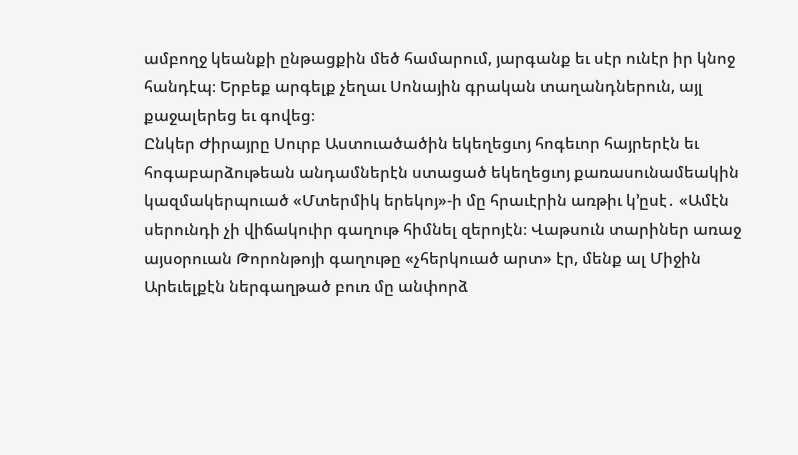ամբողջ կեանքի ընթացքին մեծ համարում, յարգանք եւ սէր ունէր իր կնոջ հանդէպ։ Երբեք արգելք չեղաւ Սոնային գրական տաղանդներուն, այլ քաջալերեց եւ գովեց։
Ընկեր Ժիրայրը Սուրբ Աստուածածին եկեղեցւոյ հոգեւոր հայրերէն եւ հոգաբարձութեան անդամներէն ստացած եկեղեցւոյ քառասունամեակին կազմակերպուած «Մտերմիկ երեկոյ»-ի մը հրաւէրին առթիւ կ’ըսէ․ «Ամէն սերունդի չի վիճակուիր գաղութ հիմնել զերոյէն։ Վաթսուն տարիներ առաջ այսօրուան Թորոնթոյի գաղութը «չհերկուած արտ» էր, մենք ալ Միջին Արեւելքէն ներգաղթած բուռ մը անփորձ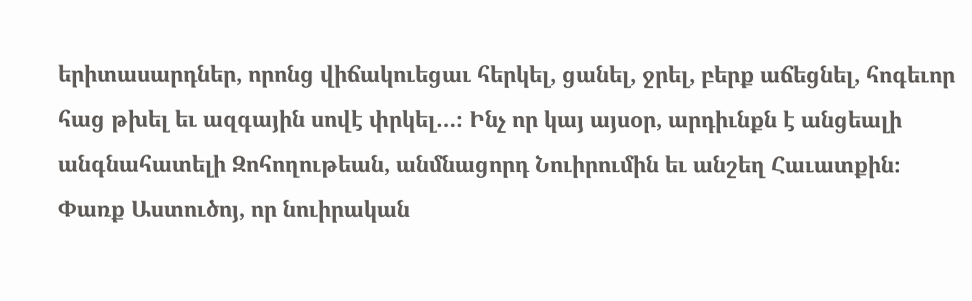երիտասարդներ, որոնց վիճակուեցաւ հերկել, ցանել, ջրել, բերք աճեցնել, հոգեւոր հաց թխել եւ ազգային սովէ փրկել…։ Ինչ որ կայ այսօր, արդիւնքն է անցեալի անգնահատելի Զոհողութեան, անմնացորդ Նուիրումին եւ անշեղ Հաւատքին։ Փառք Աստուծոյ, որ նուիրական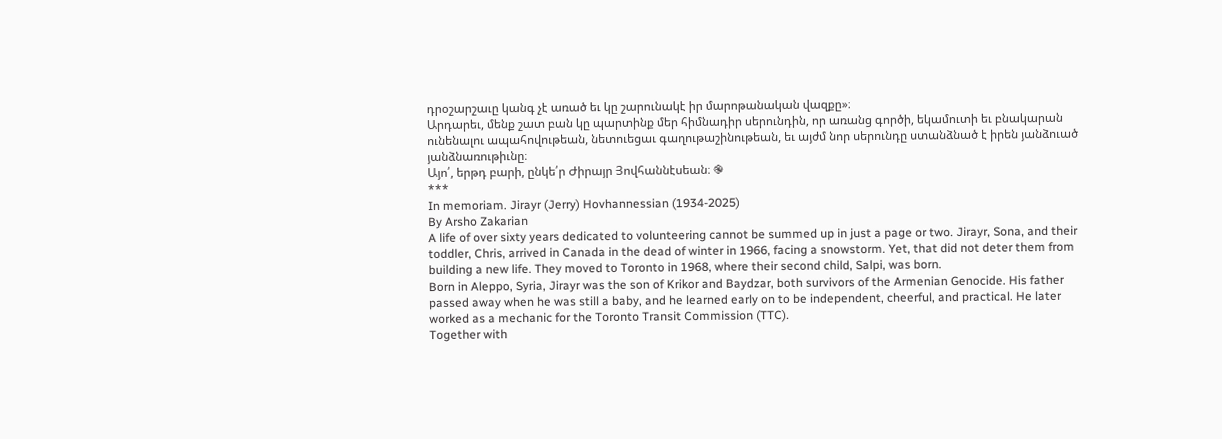դրօշարշաւը կանգ չէ առած եւ կը շարունակէ իր մարոթանական վազքը»։
Արդարեւ, մենք շատ բան կը պարտինք մեր հիմնադիր սերունդին, որ առանց գործի, եկամուտի եւ բնակարան ունենալու ապահովութեան, նետուեցաւ գաղութաշինութեան, եւ այժմ նոր սերունդը ստանձնած է իրեն յանձուած յանձնառութիւնը։
Այո՛, երթդ բարի, ընկե՛ր Ժիրայր Յովհաննէսեան։ ֎
***
In memoriam. Jirayr (Jerry) Hovhannessian (1934-2025)
By Arsho Zakarian
A life of over sixty years dedicated to volunteering cannot be summed up in just a page or two. Jirayr, Sona, and their toddler, Chris, arrived in Canada in the dead of winter in 1966, facing a snowstorm. Yet, that did not deter them from building a new life. They moved to Toronto in 1968, where their second child, Salpi, was born.
Born in Aleppo, Syria, Jirayr was the son of Krikor and Baydzar, both survivors of the Armenian Genocide. His father passed away when he was still a baby, and he learned early on to be independent, cheerful, and practical. He later worked as a mechanic for the Toronto Transit Commission (TTC).
Together with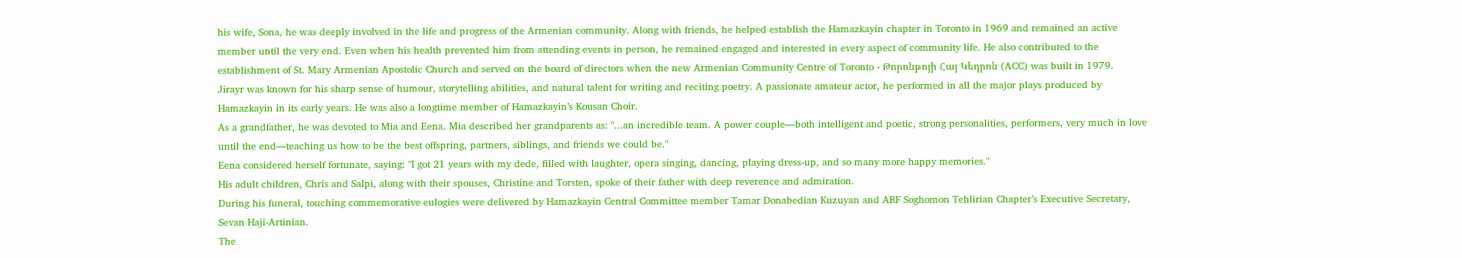his wife, Sona, he was deeply involved in the life and progress of the Armenian community. Along with friends, he helped establish the Hamazkayin chapter in Toronto in 1969 and remained an active member until the very end. Even when his health prevented him from attending events in person, he remained engaged and interested in every aspect of community life. He also contributed to the establishment of St. Mary Armenian Apostolic Church and served on the board of directors when the new Armenian Community Centre of Toronto - Թորոնթոյի Հայ Կեդրոն (ACC) was built in 1979.
Jirayr was known for his sharp sense of humour, storytelling abilities, and natural talent for writing and reciting poetry. A passionate amateur actor, he performed in all the major plays produced by Hamazkayin in its early years. He was also a longtime member of Hamazkayin’s Kousan Choir.
As a grandfather, he was devoted to Mia and Eena. Mia described her grandparents as: "...an incredible team. A power couple—both intelligent and poetic, strong personalities, performers, very much in love until the end—teaching us how to be the best offspring, partners, siblings, and friends we could be."
Eena considered herself fortunate, saying: "I got 21 years with my dede, filled with laughter, opera singing, dancing, playing dress-up, and so many more happy memories."
His adult children, Chris and Salpi, along with their spouses, Christine and Torsten, spoke of their father with deep reverence and admiration.
During his funeral, touching commemorative eulogies were delivered by Hamazkayin Central Committee member Tamar Donabedian Kuzuyan and ARF Soghomon Tehlirian Chapter’s Executive Secretary, Sevan Haji-Artinian.
The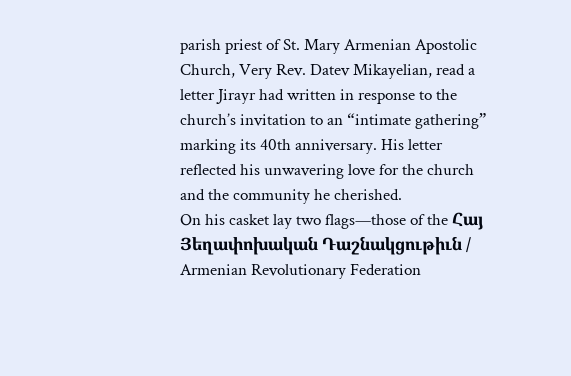parish priest of St. Mary Armenian Apostolic Church, Very Rev. Datev Mikayelian, read a letter Jirayr had written in response to the church’s invitation to an “intimate gathering” marking its 40th anniversary. His letter reflected his unwavering love for the church and the community he cherished.
On his casket lay two flags—those of the Հայ Յեղափոխական Դաշնակցութիւն / Armenian Revolutionary Federation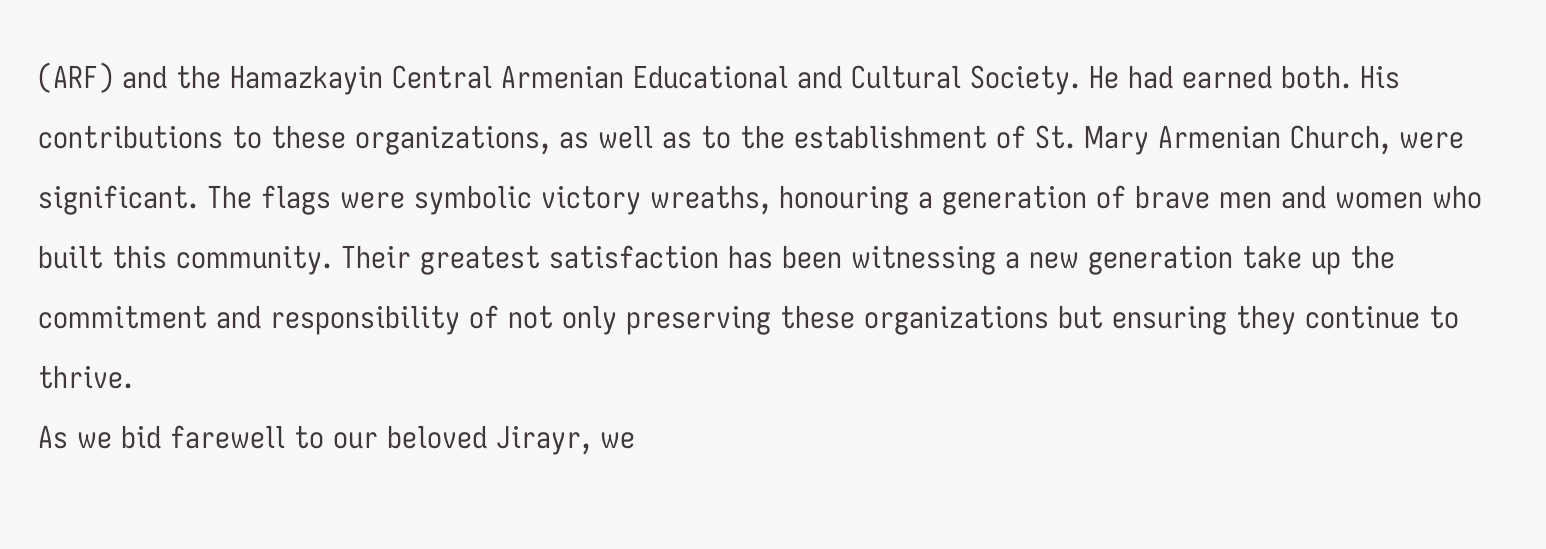(ARF) and the Hamazkayin Central Armenian Educational and Cultural Society. He had earned both. His contributions to these organizations, as well as to the establishment of St. Mary Armenian Church, were significant. The flags were symbolic victory wreaths, honouring a generation of brave men and women who built this community. Their greatest satisfaction has been witnessing a new generation take up the commitment and responsibility of not only preserving these organizations but ensuring they continue to thrive.
As we bid farewell to our beloved Jirayr, we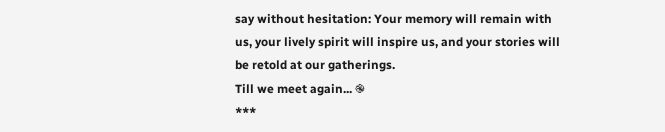say without hesitation: Your memory will remain with us, your lively spirit will inspire us, and your stories will be retold at our gatherings.
Till we meet again... ֎
***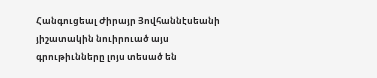Հանգուցեալ Ժիրայր Յովհաննէսեանի յիշատակին նուիրուած այս գրութիւնները լոյս տեսած են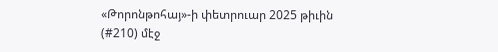«Թորոնթոհայ»-ի փետրուար 2025 թիւին (#210) մէջ